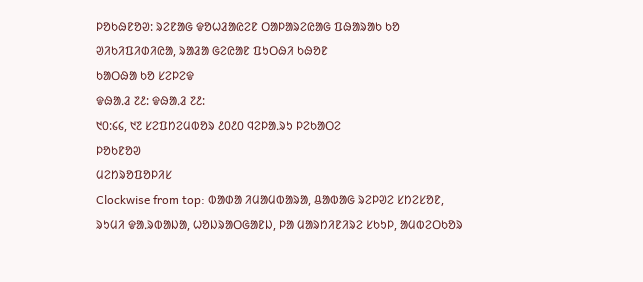ᱞᱚᱠᱷᱱᱚᱣ: ᱨᱮᱱᱟᱜ ᱫᱚᱦᱲᱟᱭᱮᱱ ᱛᱟᱞᱟᱨᱮᱭᱟᱜ ᱯᱷᱟᱨᱟᱠ ᱠᱚ
ᱣᱤᱠᱤᱯᱤᱰᱤᱭᱟ, ᱨᱟᱲᱟ ᱜᱮᱭᱟᱱ ᱯᱩᱛᱷᱤ ᱠᱷᱚᱱ
ᱠᱟᱛᱷᱟ ᱠᱚ ᱥᱮᱞᱮᱫ
ᱫᱷᱟᱹᱲ ᱗᱒: ᱫᱷᱟᱹᱲ ᱗᱒:
᱑᱐:᱔᱔, ᱑᱗ ᱥᱮᱯᱴᱮᱢᱵᱚᱨ ᱒᱐᱒᱐ ᱧᱮᱞᱟᱹᱨᱩ ᱞᱮᱠᱟᱛᱮ
ᱞᱚᱠᱱᱚᱣ
ᱢᱮᱴᱨᱚᱯᱚᱞᱤᱥ
Clockwise from top: ᱵᱟᱰᱟ ᱤᱢᱟᱢᱵᱟᱨᱟ, ᱪᱟᱵᱟᱜ ᱨᱮᱞᱣᱮ ᱥᱴᱮᱥᱚᱱ, ᱨᱩᱢᱤ ᱫᱟᱹᱨᱵᱟᱡᱟ, ᱦᱚᱡᱨᱟᱛᱜᱟᱱᱡ, ᱞᱟ ᱢᱟᱨᱴᱤᱱᱤᱨᱮ ᱥᱠᱩᱞ, ᱟᱢᱵᱮᱛᱠᱚᱨ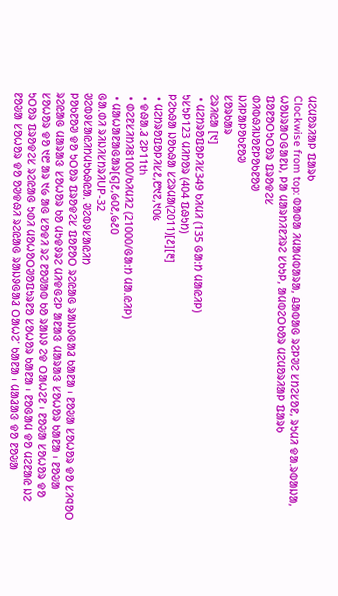ᱢᱮᱢᱚᱨᱤᱟᱞ ᱯᱟᱨᱠ
Clockwise from top: ᱵᱟᱰᱟ ᱤᱢᱟᱢᱵᱟᱨᱟ, ᱪᱟᱵᱟᱜ ᱨᱮᱞᱣᱮ ᱥᱴᱮᱥᱚᱱ, ᱨᱩᱢᱤ ᱫᱟᱹᱨᱵᱟᱡᱟ, ᱦᱚᱡᱨᱟᱛᱜᱟᱱᱡ, ᱞᱟ ᱢᱟᱨᱴᱤᱱᱤᱨᱮ ᱥᱠᱩᱞ, ᱟᱢᱵᱮᱛᱠᱚᱨ ᱢᱮᱢᱚᱨᱤᱟᱞ ᱯᱟᱨᱠ
ᱯᱚᱱᱚᱛᱩᱛᱚᱨ ᱯᱨᱚᱫᱮᱥ
ᱰᱤᱵᱷᱤᱡᱚᱱᱞᱚᱠᱱᱚᱣ
ᱡᱤᱞᱟᱞᱚᱠᱱᱚᱣ
ᱥᱚᱨᱠᱟᱨ
ᱮᱨᱤᱭᱟ [᱑]
 • ᱢᱮᱴᱨᱚᱯᱚᱞᱤᱥ349 ᱠᱤᱢᱤ (135 ᱜᱟᱺᱴ ᱢᱟᱭᱤᱞ)
ᱩᱥᱩᱞ123 ᱢᱤᱴᱚᱨ (404 ᱯᱷᱩᱴ)
ᱞᱮᱠᱷᱟ ᱡᱚᱠᱷᱟ ᱥᱮᱨᱢᱟ(2011)[᱒][᱓]
 • ᱢᱮᱴᱨᱚᱯᱚᱞᱤᱥ᱒,᱘᱑᱗,᱑᱐᱕
 • ᱫᱷᱟᱹᱲ ᱮᱞ11th
 • ᱰᱮᱱᱥᱤᱴᱤ8100/ᱠᱤᱢᱤ2 (21000/ᱜᱟᱺᱴ ᱢᱟᱹᱭᱤᱞ)
 • ᱢᱟᱦᱟᱱᱟᱜᱟᱨ[᱔]᱒,᱙᱐᱒,᱙᱒᱐
ᱜᱟᱹᱰᱤ ᱨᱤᱡᱤᱥᱴᱨᱤUP-32
ᱣᱮᱵᱽᱥᱟᱭᱤᱴᱢᱩᱠᱷᱭᱟᱹ ᱣᱮᱵᱽᱥᱟᱭᱤᱴ
ᱞᱚᱠᱱᱚᱣ ᱫᱚ ᱩᱛᱚᱨ ᱯᱨᱚᱫᱮᱥ ᱯᱚᱱᱚᱛ ᱨᱮᱭᱟᱜ ᱨᱟᱡᱽᱜᱟᱲ ᱠᱟᱱᱟ ᱾ ᱱᱚᱶᱟ ᱥᱚᱦᱚᱨ ᱫᱚ ᱥᱤᱧᱚᱛ ᱨᱮᱭᱟᱜ ᱢᱟᱨᱟᱝ ᱥᱚᱦᱚᱨ ᱠᱚ ᱢᱩᱫᱽᱨᱮ ᱢᱤᱫᱜᱮᱞ ᱟᱱᱟᱝ ᱢᱟᱨᱟᱝ ᱥᱚᱦᱚᱨ ᱠᱟᱱᱟ ᱾ ᱱᱚᱶᱟ ᱥᱚᱦᱚᱨ ᱫᱚ ᱑᱘ ᱟᱨ ᱑᱙ ᱟᱜ ᱥᱚᱫᱤ ᱨᱮ ᱱᱚᱣᱟᱵ ᱠᱚ ᱨᱟᱡᱽ ᱮᱫ ᱛᱟᱦᱮᱱ ᱾ ᱱᱚᱶᱟ ᱥᱚᱦᱚᱨ ᱫᱚ ᱩᱛᱚᱨ ᱯᱨᱚᱫᱮᱥ ᱨᱮᱭᱟᱜ ᱩᱰᱤ ᱢᱚᱦᱚᱛᱣᱚᱯᱩᱨᱱᱚ ᱥᱚᱦᱚᱨ ᱠᱟᱱᱟ ᱾ ᱱᱚᱜᱟᱢ ᱫᱚ ᱢᱮᱱᱟᱭ ᱡᱮ ᱱᱚᱶᱟ ᱥᱚᱦᱚᱨ ᱫᱚ ᱚᱣᱫᱷᱤ ᱨᱮᱭᱟᱜ ᱨᱟᱡᱽᱜᱟᱲ ᱛᱟᱦᱮᱸ ᱠᱟᱱᱟ ᱾ ᱢᱟᱲᱟᱝ ᱫᱚ ᱱᱚᱶᱟ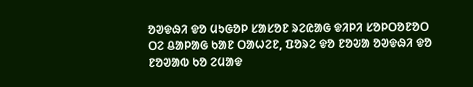ᱚᱣᱫᱷᱤ ᱫᱚ ᱢᱩᱜᱚᱞ ᱥᱟᱥᱚᱱ ᱨᱮᱭᱟᱜ ᱫᱤᱞᱤ ᱥᱚᱞᱛᱚᱱᱚᱛ ᱛᱮ ᱪᱟᱞᱟᱜ ᱠᱟᱱ ᱛᱟᱦᱮᱱ, ᱯᱚᱨᱮ ᱫᱚ ᱱᱚᱶᱟ ᱚᱣᱫᱷᱤ ᱫᱚ ᱱᱚᱣᱟᱵ ᱠᱚ ᱮᱢᱟᱫ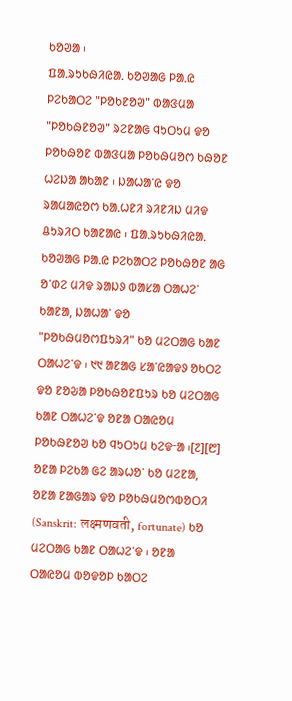ᱠᱚᱣᱟ ᱾
ᱯᱟᱹᱨᱩᱠᱷᱤᱭᱟᱹ ᱠᱚᱣᱟᱜ ᱞᱟᱹᱭ ᱞᱮᱠᱟᱛᱮ "ᱞᱚᱠᱱᱚᱣ" ᱵᱟᱝᱢᱟ "ᱞᱚᱠᱷᱱᱚᱣ" ᱨᱮᱱᱟᱜ ᱧᱩᱛᱩᱢ ᱫᱚ ᱞᱚᱠᱷᱚᱱ ᱵᱟᱝᱢᱟ ᱞᱚᱠᱷᱢᱚᱬ ᱠᱷᱚᱱ ᱦᱮᱡᱟ ᱟᱠᱟᱱ ᱾ ᱡᱟᱦᱟᱸᱭ ᱫᱚ ᱨᱟᱢᱟᱭᱚᱬ ᱠᱟᱹᱦᱱᱤ ᱨᱤᱱᱤᱡ ᱢᱤᱫ ᱪᱩᱨᱤᱛ ᱠᱟᱱᱟᱭ ᱾ ᱯᱟᱹᱨᱩᱠᱷᱤᱭᱟᱹ ᱠᱚᱣᱟᱜ ᱞᱟᱹᱭ ᱞᱮᱠᱟᱛᱮ ᱞᱚᱠᱷᱚᱱ ᱟᱜ ᱚᱸᱰᱮ ᱢᱤᱫ ᱨᱟᱡᱽ ᱵᱟᱥᱟ ᱛᱟᱦᱮᱸ ᱠᱟᱱᱟ, ᱡᱟᱦᱟᱸ ᱫᱚ "ᱞᱚᱠᱷᱢᱚᱬᱯᱩᱨᱤ" ᱠᱚ ᱢᱮᱛᱟᱜ ᱠᱟᱱ ᱛᱟᱦᱮᱸᱫ ᱾ ᱑᱑ ᱟᱱᱟᱜ ᱥᱟᱸᱭᱟᱫᱽ ᱚᱠᱛᱮ ᱫᱚ ᱱᱚᱶᱟ ᱞᱚᱠᱷᱚᱱᱯᱩᱨ ᱠᱚ ᱢᱮᱛᱟᱜ ᱠᱟᱱ ᱛᱟᱦᱮᱸᱫ ᱚᱱᱟ ᱛᱟᱭᱚᱢ ᱞᱚᱠᱷᱱᱚᱣ ᱠᱚ ᱧᱩᱛᱩᱢ ᱠᱮᱫᱼᱟ ᱾[᱗][᱘]
ᱚᱱᱟ ᱞᱮᱠᱟ ᱜᱮ ᱟᱨᱦᱚᱸ ᱠᱚ ᱢᱮᱱᱟ, ᱚᱱᱟ ᱱᱟᱜᱟᱨ ᱫᱚ ᱞᱚᱠᱷᱢᱚᱬᱵᱚᱛᱤ (Sanskrit: लक्ष्मणवती, fortunate) ᱠᱚ ᱢᱮᱛᱟᱜ ᱠᱟᱱ ᱛᱟᱦᱮᱸᱫ ᱾ ᱚᱱᱟ ᱛᱟᱭᱚᱢ ᱵᱚᱫᱚᱞ ᱠᱟᱛᱮ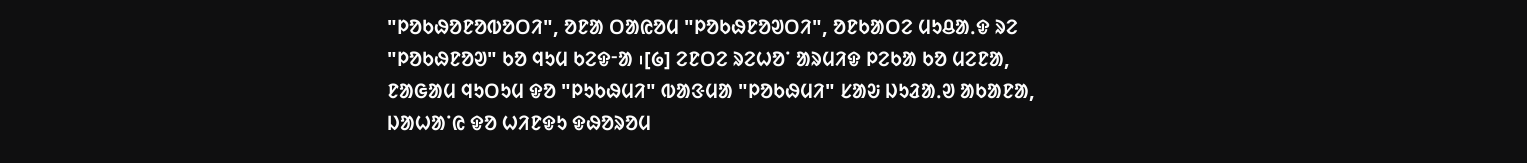"ᱞᱚᱠᱷᱚᱱᱚᱵᱚᱛᱤ", ᱚᱱᱟ ᱛᱟᱭᱚᱢ "ᱞᱚᱠᱷᱱᱚᱣᱛᱤ", ᱚᱱᱠᱟᱛᱮ ᱢᱩᱪᱟᱹᱫ ᱨᱮ "ᱞᱚᱠᱷᱱᱚᱣ" ᱠᱚ ᱧᱩᱢ ᱠᱮᱫᱼᱟ ᱾[᱙] ᱮᱱᱛᱮ ᱨᱮᱦᱚᱸ ᱟᱨᱢᱤᱫ ᱞᱮᱠᱟ ᱠᱚ ᱢᱮᱱᱟ, ᱱᱟᱜᱟᱢ ᱧᱩᱛᱩᱢ ᱫᱚ "ᱞᱩᱠᱷᱢᱤ" ᱵᱟᱝᱢᱟ "ᱞᱚᱠᱷᱢᱤ" ᱥᱟᱶ ᱡᱩᱲᱟᱹᱣ ᱟᱠᱟᱱᱟ, ᱡᱟᱦᱟᱸᱭ ᱫᱚ ᱦᱤᱱᱫᱩ ᱫᱷᱚᱨᱚᱢ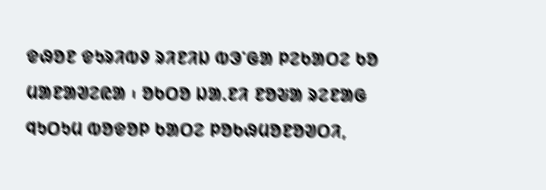ᱫᱷᱚᱱ ᱫᱩᱨᱤᱵᱽ ᱨᱤᱱᱤᱡ ᱵᱳᱸᱜᱟ ᱞᱮᱠᱟᱛᱮ ᱠᱚ ᱢᱟᱱᱟᱣᱮᱭᱟ ᱾ ᱚᱠᱛᱚ ᱡᱟᱹᱱᱤ ᱱᱚᱶᱟ ᱨᱮᱱᱟᱜ ᱧᱩᱛᱩᱢ ᱵᱚᱫᱚᱞ ᱠᱟᱛᱮ ᱞᱚᱠᱷᱢᱚᱱᱚᱣᱛᱤ,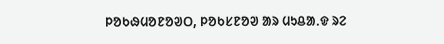ᱞᱚᱠᱷᱢᱚᱱᱚᱣᱛ, ᱞᱚᱠᱥᱱᱚᱣ ᱟᱨ ᱢᱩᱪᱟᱹᱫ ᱨᱮ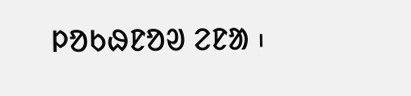ᱞᱚᱠᱷᱱᱚᱣ ᱮᱱᱟ ᱾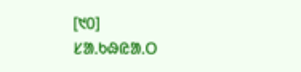[᱑᱐]
ᱥᱟᱹᱠᱷᱭᱟᱹᱛ